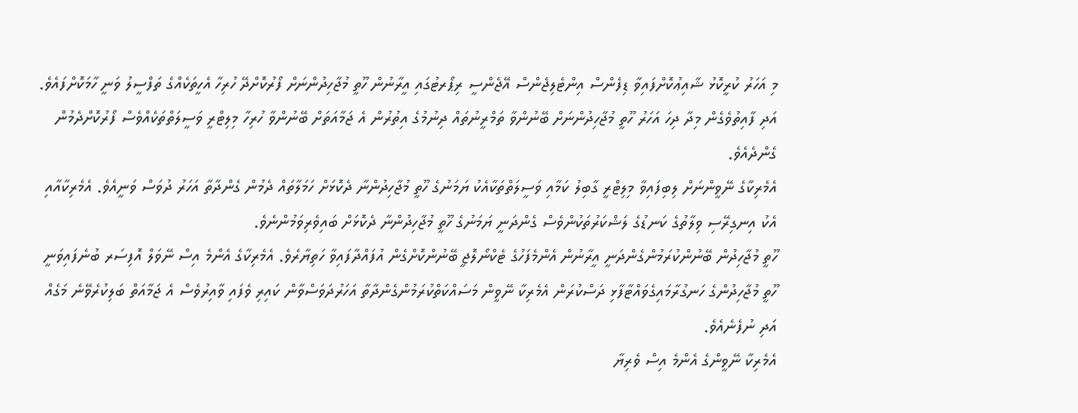މި އަހަރު ކުރީކޮޅު ޝާއިޢުކޮށްފައިވާ ޑިފެންސް އިންޓެލިޖެންސް އޭޖެންސީ ރިޕޯރޓުގައި އީރާނުން ހޫތީ މުޖާހިދުންނަށް ފޯރުކޮށްދޭ ހުރިހާ އެހީތަކެއްގެ ތަފްސީލު ވަނީ ހާމަކޮށްފައެވެ. އަދި ފާއިތުވެގެން މިދާ ދިހަ އަހަރު ހޫތީ މުޖާހިދުންނަށް ބޭނުންވާ ތަމްރީނުތައް ދިނުމުގެ އިތުރުން އެ ޖަމާއަތަށް ބޭނުންވާ ހުރިހާ މިލިޓްރީ ވަސީލަތްތަކެއްވެސް ފޯރުކޮށްދެމުން ގެންދެއެވެ.
އެމެރިކާގެ ނޭވީންނަށް ލިބިފައިވާ މިލިޓްރީ ގާބިލު ކަމާއި ވަސީލަތްތަކާއެކު ޔަމަނުގެ ހޫތީ މުޖާހިދުންނާ ދެކޮޅަށް ހަމަލާތައް ދެމުން ގެންދާތާ އަހަރު ދުވަސް ވަނީއެވެ. އެމެރިކާއާއި އެކު އިނގިރޭސި ވިލާތުގެ ކަނޑުގެ ލަޝްކަރުތަކުންވެސް ގެންދަނީ ޔަމަނުގެ ހޫތީ މުޖާހިދުންނާ ދެކޮޅަށް ބައިވެރިވަމުންނެވެ.
ހޫތީ މުޖާހިދުން ބޭނުންކުރަމުންގެންދަނީ އީރާނުން އެންމެފަހުގެ ޓެކްނޯލޮޖީ ބޭނުންކޮށްގެން އުފައްދާފައިވާ ހަތިޔާރެވެ. އެމެރިކާގެ އެންމެ އިސް ނޭވަލް އޮފިސަރ ބުނެފައިވަނީ ހޫތީ މުޖާހިދުންގެ ހަނގުރާމައިގެވައްޓާފާޅި ދަސްކުރަން އެމެރިކާ ނޭވީން މަސައްކަތްކުރަމުންގެންދާތާ އަހަރުދަވަސްވާން ކައިރި ވެފައި ވާއިރުވެސް އެ ޖަމާއަތް ބަލިކުރެވޭނެ މަގެއް އަދި ނުފެނެއެވެ.
އެމެރިކާ ނޭވީންގެ އެންމެ އިސް ވެރިޔާ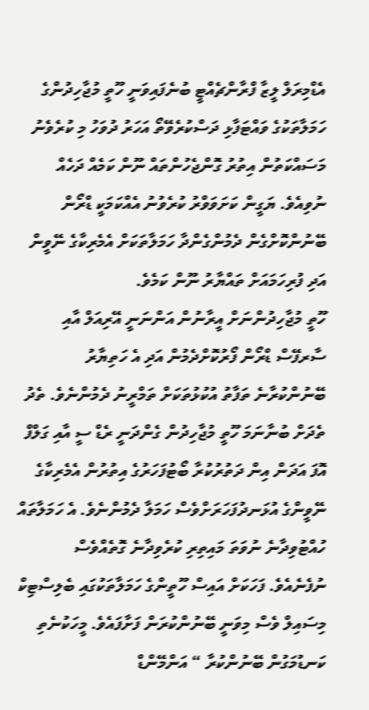އެޑްމިރަލް ލީޒާ ފްރާންޗެއްޓީ ބުނެފައިވަނީ ހޫތީ މުޖާހިދުންގެ ހަމަލާތަކުގެ ވައްޓަފާޅި ދަސްކުރެވޭތޯ އަހަރު ދުވަހު މި ކުރެވެނު މަސައްކަތުން އިތުރު ގޮންޖެހުންތައް ނޫން ކަމެއް ދަހެއް ނުވިއެވެ. ޔަގީން ކަށަވަވްރު ކުރެވުނު އެއްކަމަކީ ޑްރޯން ބޭނުންކޮށްގެން ދެމުންގެންދާ ހަމަލާތަކަށް އެމެރިކާގެ ނޭވީން އަދި ފުރިހަމައަށް ތައްޔާރު ނޫން ކަމެވެ.
ހޫތީ މުޖާހިދުންނަށް އީރާނުން އަންނަނީ އޭރިއަލް އާއި ސާރފޭސް ޑްރޯން ފޯރުކޮށްދެމުން އަދި އެ ހަތިޔާރު ބޭނުންކުރާނެ ތަފާތު އުކުޅުތަކަށް ތަމްރީނު ދެމުންނެވެ. ތެދު ތެދަށް ބުނާނަމަ ހޫތީ މުޖާހިދުން ގެންދަނީ ރެޑް ސީ އާއި ގަލްފް އޮފަ އަދަން އިން ދަތުރުކުރާ ބޯޓުފަހަރުގެ އިތުރުން އެމެރިކާގެ ނޭވީންގެ އުޅަނދުފަހަރަށްވެސް ހަމަލާ ދެމުންނެވެ. އެ ހަމަލާތައް ހުއްޓުވިދާނެ ނުވަތަ މައިތިރި ކުރެވިދާނެ ގޮތެއްވެސް ނުފެނެއެވެ. ފަހަކަށް އައިސް ހޫތީންގެ ހަމަލާތަކުގައި ބެލިސްޓިކް މިސައިލް ވެސް މިވަނީ ބޭނުންކުރަން ފަށާފައެވެ. މީހަކުނެތި ކަނޑުމަގުން ބޭނުންކުރާ “ އަންމޭންޑް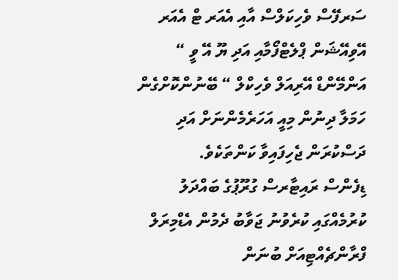ސަރފޭސް ވެހިކަލްސް އާއި އެއަރ ޓް އެއަރ އޭވިއޭޝަން ޕްލެޓްފޯމާއި އަދި ޔޫ އޭ ވީ “ އަންމޭންޑް އޭރިއަލް ވެހިކްލް “ ބޭނުންކޮށްގެން ހަމަލާ ދިނުން މިއީ އަހަރެމެންނަށް އަދި ދަސްކުރަން ޖެހިފައިވާ ކަންތަކެވެ.
ޑިފެންސް ރައިޓާރސް ގުރޫޕުގެ ބައްދަލު ކުރުމެއްގައި ކުރެވުނު ޖަވާބު ދެމުން އެޑްމިރަލް ފްރާންޗެއްޓިއަށް ބުނަން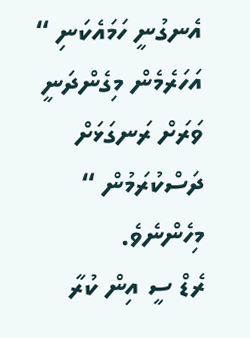އެނގުނީ ހަމައެކަނި “ އަހަރެމެން މިގެންދަނީ ވަރަށް ރަނގަޅަށް ދަސްކުރަމުން “ މިހެންނެވެ.
ރެޑް ސީ އިން ކުރާ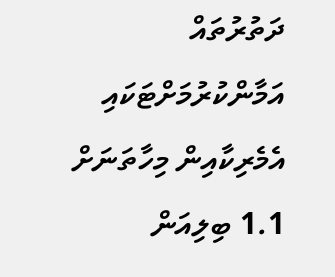ދަތުރުތައް އަމާންކުރުމަށްޓަކައި އެމެރިކާއިން މިހާތަނަށް 1.1 ބިލިއަން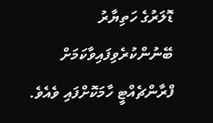ޑޮލަރުގެ ހަތިޔާރު ބޭނުންކުރެވިފައިވާކަމަށް ފްރާންޗެއްޓީ ހާމަކޮށްފައި ވެއެވެ.